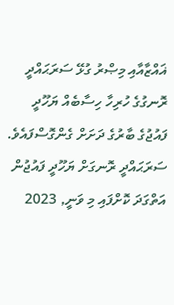ޣައްޒާއާއި މިޞްރު ގުޅޭ ސަރަޙައްދީ ރޮނގުގެ ހުރިހާ ހިސާބެއް ޔަހޫދީ ފައުޖުގެ ބާރުގެ ދަށަށް ގެންގޮސްފައެވެ. ސަރަޙައްދީ ރޮނގަށް ޔަހޫދީ ފައުޖުން އަތްގަދަ ކޮށްފައި މި ވަނީ, 2023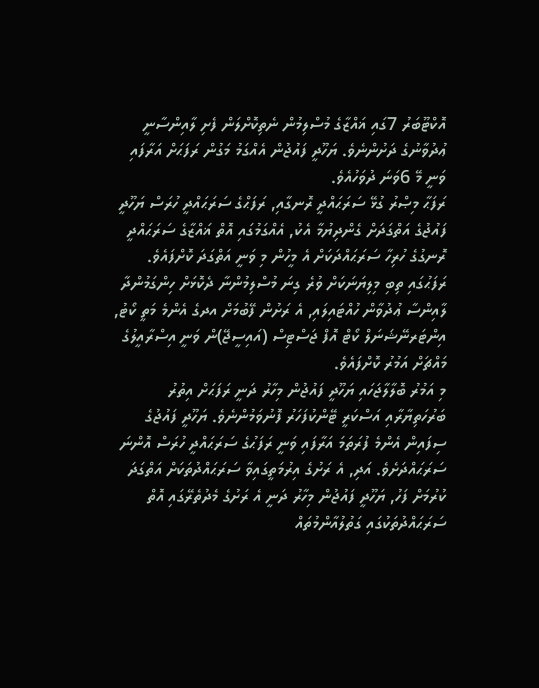އޮކްޓޫބަރު 7ގައި ޣައްޒާގެ މުސްލިމުން ނެތިކޮށްލަން ފެށި ލާއިންސާނީ ޢުދުވާނުގެ ދަށުންނެވެ. ޔަހޫދީ ފައުޖުން އެއްގަމު މަގުން ރަފަޙަށް އަރާފައި ވަނީ މޭ 6ވަނަ ދުވަހުއެވެ.
ރަފަޙާ މިޞްރު ގުޅޭ ސަރަޙައްދީ ރޮނގާއި, ރަފަޙްގެ ސަރަޙައްދީ ހުރަސް ޔަހޫދީ ފައުޖުގެ އަތްގަދަށް ގެންދިޔުމާ އެކު, އެއްގަމުގައި އޮތް ޣައްޒާގެ ސަރަޙައްދީ ރޮނގުގެ ހުރިހާ ސަރަޙައްދަކަށް އެ މީހުން މި ވަނީ އަތްގަދަ ކޮށްފައެވެ. ރަފަޙުގައި ތިބި މިލިޔަނަކަށް ވުރެ ގިނަ މުސްލިމުންނާ ދެކޮޅަށް ހިންގަމުންދާ ލާއިންސާ ޢުދުވާން ހުއްޓައިލައި, އެ ރަށުން ފޭބުމަށް އދގެ އެންމެ މަތީ ކޯޓު, އިންޓަރނޭޝަނަލް ކޯޓް އޮފް ޖަސްޓިސް (އައިސީޖޭ)ން ވަނީ އިސްރާއީލުގެ މައްޗަށް އަމުރު ކޮށްފައެވެ.
މި އަމުރު ބޮލާލާޖަހައި ޔަހޫދީ ފައުޖުން މިހާރު ދަނީ ރަފަޙަށް އިތުރު ބަރުހަތިޔާރާއި އަސްކަރީ ޓޭންކުފަހަރު ފޮނުވަމުންނެވެ. ޔަހޫދީ ފައުޖުގެ ސިފައިން އެންމެ ފުރަތަމަ އަރާފައި ވަނީ ރަފަޙުގެ ސަރަޙައްދީ ހުރަސް އޮންނަ ސަރަޙައްދަށެވެ. އަދި, އެ ރަށުގެ އިރުމަތީގައިވާ ސަރަޙައްދުތަކަށް އަތްގަދަ ކުރުމަށް ފަހު, ޔަހޫދީ ފައުޖުން މިހާރު ދަނީ އެ ރަށުގެ މެދުތެރޭގައި އޮތް ސަރަޙައްދުތަކުގައި ގަތުލުއާންމުތައް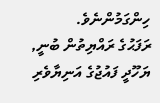ހިންގަމުންނެވެ.
ރަފަޙުގެ ރައްޔިތުން ބުނީ, ޔަހޫދީ ފައުޖުގެ އަނިޔާވެރި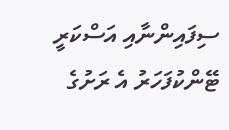ސިފައިންނާއި އަސްކަރީ ޓޭންކުފަހަރު އެ ރަށުގެ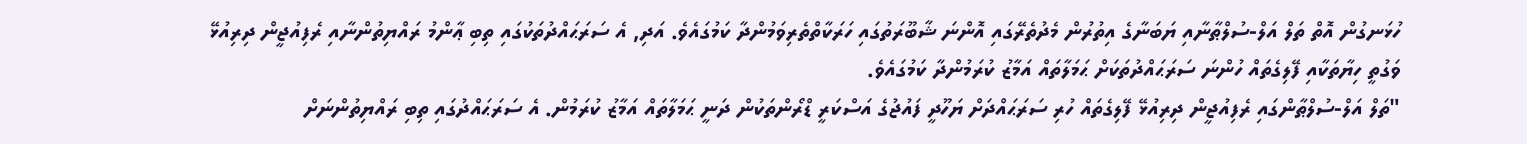ހުޅަނގުން އޮތް ތަލް އަލް-ސުލްޠާނާއި ޔަބަނާގެ އިތުރުން މެދުތެރޭގައި އޮންނަ ޝާބޫރަތުގައި ހަރަކާތްތެރިވަމުންދާ ކަމުގައެވެ. އަދި, އެ ސަރަޙައްދުތަކުގައި ތިބި ޢާންމު ރައްޔިތުންނާއި ރެފިއުޖީން ދިރިއުޅޭ ވަގުތީ ހިޔާތަކާއި ފޭލިގެތައް ހުންނަ ސަރަޙައްދުތަކަށް ޙަމަލާތައް އަމާޒު ކުރަމުންދާ ކަމުގައެވެ.
"ތަލް އަލް-ސުލްޠާންގައި ރެފިއުޖީން ދިރިއުޅޭ ފޭލިގެތައް ހުރި ސަރަޙައްދަށް ޔަހޫދީ ފައުޖުގެ އަސްކަރީ ޑްރޯންތަކުން ދަނީ ޙަމަލާތައް އަމާޒު ކުރަމުން. އެ ސަރަޙައްދުގައި ތިބި ރައްޔިތުންނަށް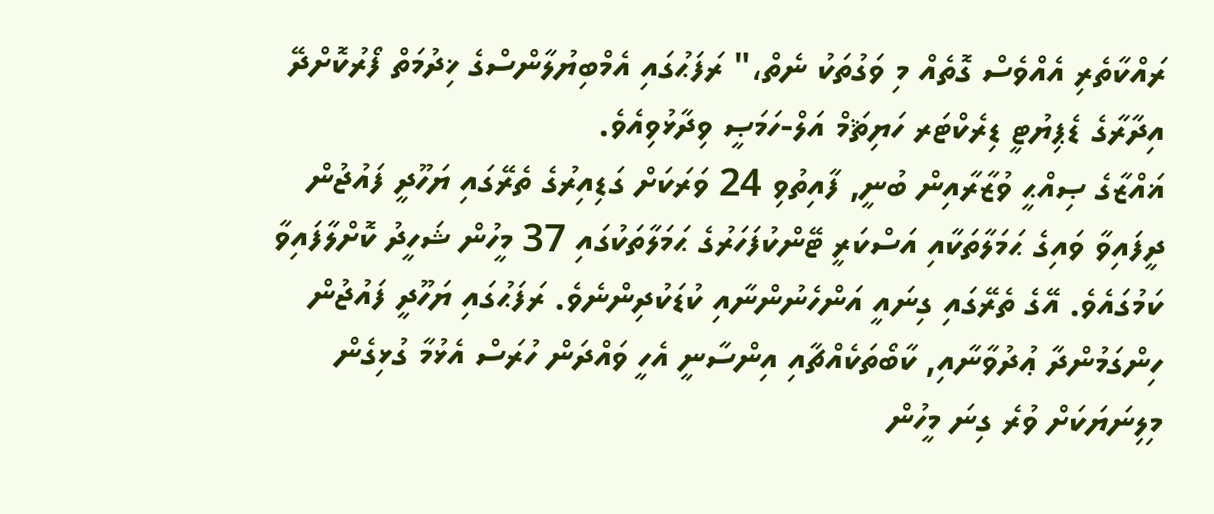ރައްކާތެރި އެއްވެސް ގޮތެއް މި ވަގުތަކު ނެތް،" ރަފަޙުގައި އެމްބިޔުލާންސްގެ ޚިދުމަތް ފޯރުކޮށްދޭ އިދާރާގެ ޑެޕިޔުޓީ ޑިރެކްޓަރ ހަޔިޘަމް އަލް-ހަމަޞީ ވިދާޅުވިއެވެ.
ޣައްޒާގެ ޞިއްޙީ ވުޒާރާއިން ބުނީ, ފާއިތުވި 24 ވަރަކަށް ގަޑިއިރުގެ ތެރޭގައި ޔަހޫދީ ފައުޖުން ދީފައިވާ ވައިގެ ޙަމަލާތަކާއި އަސްކަރީ ޓޭންކުފަހަރުގެ ޙަމަލާތަކުގައި 37 މީހުން ޝަހީދު ކޮށްލާފައިވާ ކަމުގައެވެ. އޭގެ ތެރޭގައި ގިނައީ އަންހެނުންނާއި ކުޑަކުދިންނެވެ. ރަފަޙުގައި ޔަހޫދީ ފައުޖުން ހިންގަމުންދާ ޢުދުވާނާއި, ކާބޯތަކެއްޗާއި އިންސާނީ އެހީ ވައްދަން ހުރަސް އެޅުމާ ގުޅިގެން މިލިނަޔަކަށް ވުރެ ގިނަ މީހުން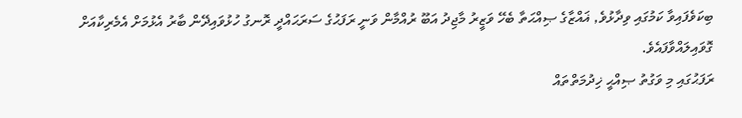ބިކަވެފައިވާ ކަމުގައި ވިދާޅުވެ, ޣައްޒާގެ ޞިއްޙަތާ ބެހޭ ވަޒީރު މާޖިދު އަބޫ ރުއްމާން ވަނީ ރަފަޙުގެ ސަރަޙައްދީ ރޮނގު ހުޅުވައިދޭން ބާރު އެޅުމަށް އެމެރިކާއަށް ގޮވައިލައްވާފައެވެ.
ރަފަޙުގައި މި ވަގުތު ޞިއްޙީ ޚިދުމަތްތައް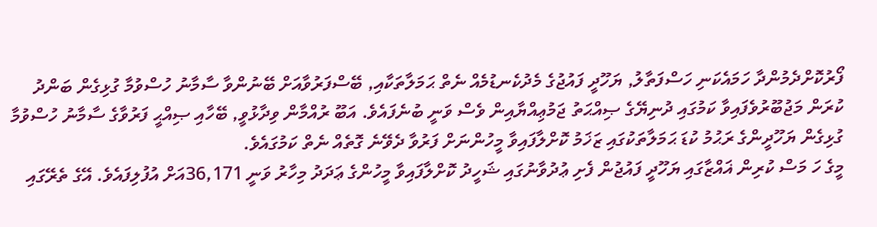ފޯރުކޮށްދެމުންދާ ހަމައެކަނި ހަސްފަތާލު, ޔަހޫދީ ފައުޖުގެ މެދުކެނޑުމެއް ނެތް ޙަމަލާތަކާއި, ބޭސްފަރުވާއަށް ބޭނުންވާ ސާމާނު ހުސްވުމާ ގުޅިގެން ބަންދު ކުރަން މަޖުބޫރުވެފައިވާ ކަމުގައި ދުނިޔޭގެ ޞިއްޙަތު ޖަމުޢިއްޔާއިން ވެސް ވަނީ ބުނެފައެވެ. އަބޫ ރުއްމާން ވިދާޅުވީ, ބޭހާއި ޞިއްޙީ ފަރުވާގެ ސާމާނު ހުސްވުމާ ގުޅިގެން ޔަހޫދީންގެ ރަޙުމު ކުޑަ ޙަމަލާތަކުގައި ޒަޚަމު ކޮށްލާފައިވާ މީހުންނަށް ފަރުވާ ދެވޭނެ ގޮތެއް ނެތް ކަމުގައެވެ.
މީގެ ހަ މަސް ކުރިން ޣައްޒާގައި ޔަހޫދީ ފައުޖުން ފެށި ޢުދުވާނުގައި ޝަހީދު ކޮށްލާފައިވާ މީހުންގެ ޢަދަދު މިހާރު ވަނީ 36,171އަށް އުފުލިފައެވެ. އޭގެ ތެރޭގައި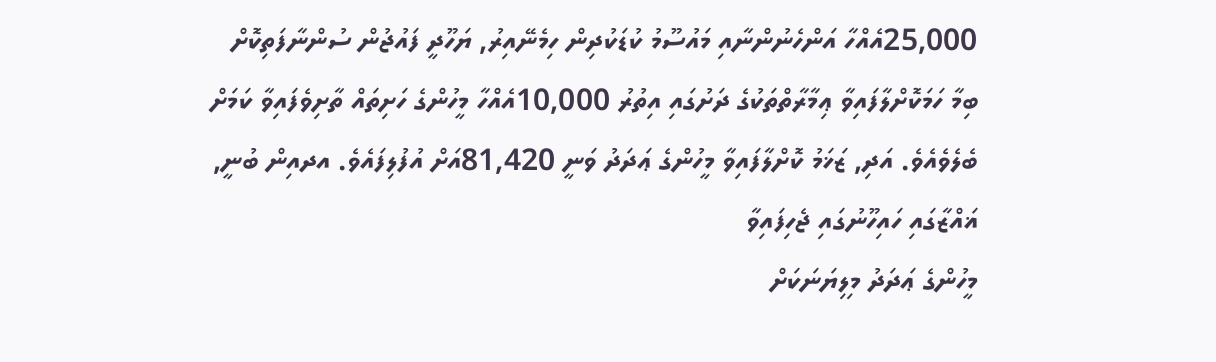25,000އެއްހާ އަންހެނުންނާއި މައުސޫމު ކުޑަކުދިން ހިމެނޭއިރު, ޔަހޫދީ ފައުޖުން ސުންނާފަތިކޮށް ބިމާ ހަމަކޮށްލާފައިވާ ޢިމާރާތްތަކުގެ ދަށުގައި އިތުރު 10,000އެއްހާ މީހުންގެ ހަށިތައް ތާށިވެފައިވާ ކަމަށް ބެލެވެއެވެ. އަދި, ޒަޚަމު ކޮށްލާފައިވާ މީހުންގެ ޢަދަދު ވަނީ 81,420އަށް އުފުލިފައެވެ. އދއިން ބުނީ, ޣައްޒާގައި ހައިހޫނުގައި ޖެހިފައިވާ
މީހުންގެ ޢަދަދު މިލިޔަނަކަށް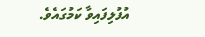އުފުލިފައިވާ ކަމުގައެވެ.